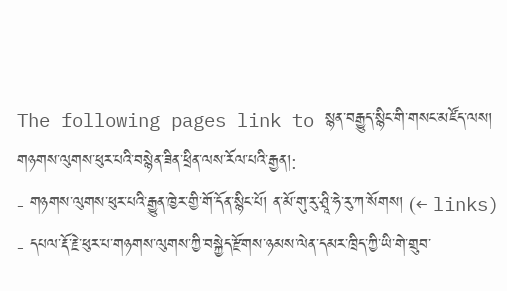The following pages link to སྙན་བརྒྱུད་སྙིང་གི་གསང་མཛོད་ལས། གཉགས་ལུགས་ཕུར་པའི་བསྙེན་ཟིན་ཕྲིན་ལས་རོལ་པའི་རྒྱན།:
- གཉགས་ལུགས་ཕུར་པའི་རྒྱུན་ཁྱེར་གྱི་གོ་དོན་སྙིང་པོ། ན་མོ་གུ་རུ་ཤྲཱི་ཧེ་རུ་ཀ་སོགས། (← links)
- དཔལ་རྡོ་རྗེ་ཕུར་པ་གཉགས་ལུགས་ཀྱི་བསྐྱེད་རྫོགས་ཉམས་ལེན་དམར་ཁྲིད་ཀྱི་ཡི་གེ་གྲུབ་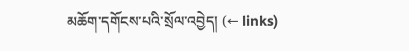མཆོག་དགོངས་པའི་སྲོལ་འབྱེད། (← links)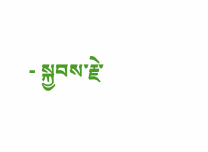- སྐྱབས་རྗེ་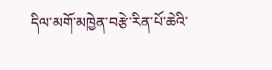དིལ་མགོ་མཁྱེན་བརྩེ་རིན་པོ་ཆེའི་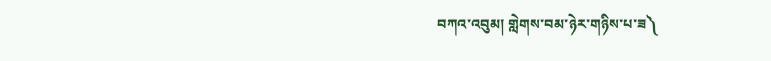བཀའ་འབུམ། གླེགས་བམ་ཉེར་གཉིས་པ་ཟ༽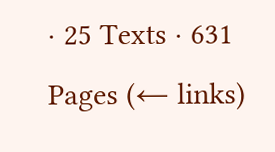· 25 Texts · 631 Pages (← links)